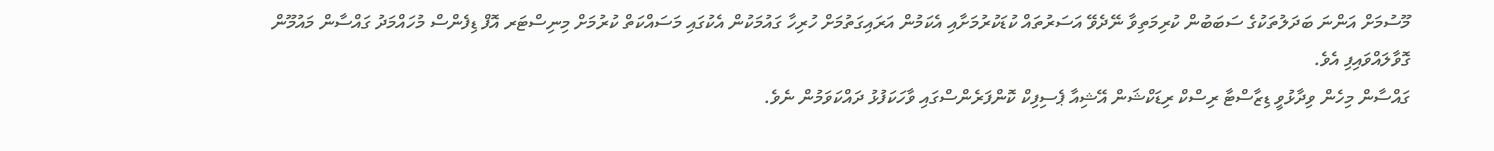މޫސުމަށް އަންނަ ބަދަލުތަކުގެ ސަބަބުން ކުރިމަތިވާ ނޭދެވޭ އަސަރުތައް ކުޑަކުރުމަށާއި އެކަމުން އަރައިގަތުމަށް ހުރިހާ ގައުމަކުން އެކުގައި މަސައްކަތް ކުރުމަށް މިނިސްޓަރ އޮފް ޑިފެންސް މުހައްމަދު ގައްސާން މައުމޫން ގޮވާލައްވައިފި އެވެ.
ގައްސާން މިހެން ވިދާޅުވީ ޑިޒާސްޓާ ރިސްކް ރިޑަކްޝަން އޭޝިއާ ޕެސިފިކް ކޮންފަރެންސްގައި ވާހަކަފުޅު ދައްކަވަމުން ނެވެ.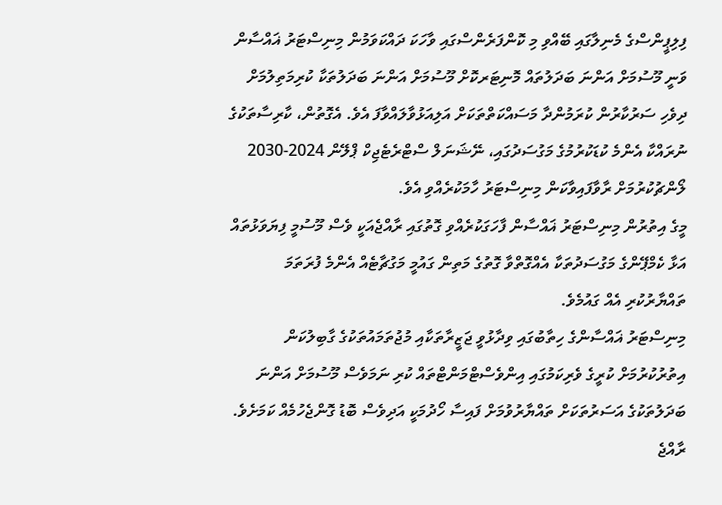ފިލިޕީންސްގެ މެނިލާގައި ބޭއްވި މި ކޮންފަރެންސްގައި ވާހަކަ ދައްކަވަމުން މިނިސްޓަރު ޣައްސާން ވަނީ މޫސުމަށް އަންނަ ބަދަލުތައް މޮނިޓަރކޮށް މޫސުމަށް އަންނަ ބަދަލުތަކާ ކުރިމަތިލުމަށް ދިވެހި ސަރުކާރުން ކުރަމުންދާ މަސައްކަތްތަކަށް އަލިއަޅުވާލައްވާފަ އެވެ. އެގޮތުން، ކާރިސާތަކުގެ ނުރައްކާ އެންމެ ކުޑަކުރުމުގެ މަގުސަދުގައި، ނޭޝަނަލް ސްޓްރެޓެޖިކް ޕްލޭން 2024-2030 ލޯންޗުކުރުމަށް ރާވާފައިވާކަން މިނިސްޓަރު ހާމަކުރެއްވި އެވެ.
މީގެ އިތުރުން މިނިސްޓަރު ޣައްސާން ފާހަގަކުރެއްވި ގޮތުގައި ރާއްޖެއަކީ ވެސް މޫސުމީ ފިޔަވަޅުތައް އަޅާ ކެމްޕޭންގެ މަގުސަދުތަކާ އެއްގޮތްވާ ގޮތުގެ މަތިން ގައުމީ މަގުޗާޓެއް އެންމެ ފުރަތަމަ ތައްޔާރުކުރި އެއް ގައުމެވެ.
މިނިސްޓަރު ޣައްސާންގެ ހިތާބުގައި ވިދާޅުވީ ޖަޒީރާތަކާއި މުޖުތަމައުތަކުގެ ގާބިލުކަން އިތުރުކުރުމަށް ކުރީގެ ވެރިކަމުގައި އިންވެސްޓްމަންޓްތައް ކުރި ނަމަވެސް މޫސުމަށް އަންނަ ބަދަލުތަކުގެ އަސަރުތަކަށް ތައްޔާރުވުމަށް ފައިސާ ހޯދުމަކީ އަދިވެސް ބޮޑު ގޮންޖެހުމެއް ކަމަށެވެ. ރާއްޖެ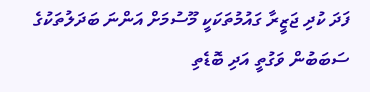ފަދަ ކުދި ޖަޒީރާ ގައުމުތަކަކީ މޫސުމަށް އަންނަ ބަދަލުތަކުގެ ސަބަބުން ވަގުތީ އަދި ބޮޑެތި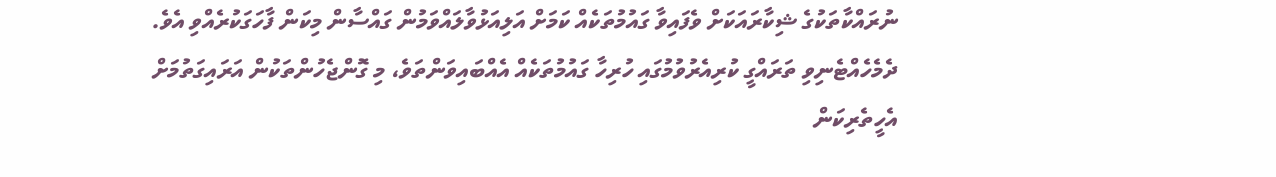ނުރައްކާތަކުގެ ޝިކާރައަކަށް ވެފައިވާ ގައުމުތަކެއް ކަމަށް އަލިއަޅުވާލައްވަމުން ގައްސާން މިކަން ފާހަގަކުރެއްވި އެވެ. ދެމެހެއްޓެނިވި ތަރައްގީ ކުރިއެރުވުމުގައި ހުރިހާ ގައުމުތަކެއް އެއްބައިވަންތަވެ، މި ގޮންޖެހުންތަކުން އަރައިގަތުމަށް އެހީތެރިކަން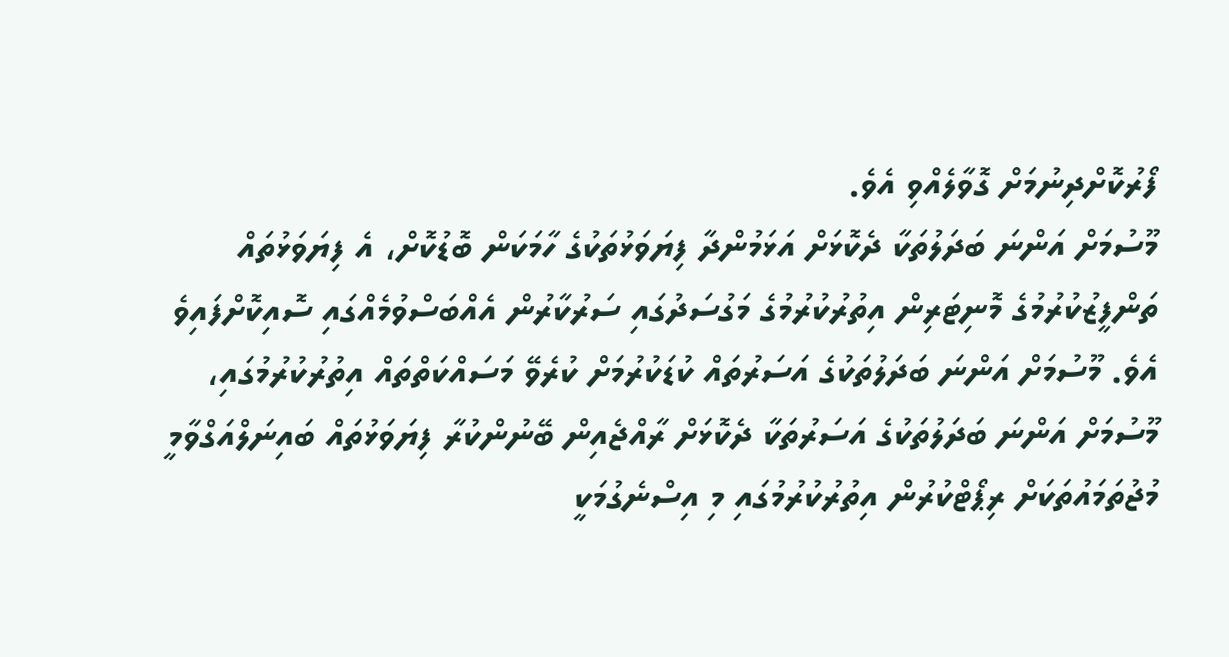ފޯރުކޮށްދިނުމަށް ގޮވާލެއްވި އެވެ.
މޫސުމަށް އަންނަ ބަދަލުތަކާ ދެކޮޅަށް އަޅަމުންދާ ފިޔަވަޅުތަކުގެ ހާމަކަން ބޮޑުކޮށް، އެ ފިޔަވަޅުތައް ތަންފީޒުކުރުމުގެ މޮނިޓަރިން އިތުރުކުރުމުގެ މަގުސަދުގައި ސަރުކާރުން އެއްބަސްވުމެއްގައި ސޮއިކޮށްފައިވެ އެވެ. މޫސުމަށް އަންނަ ބަދަލުތަކުގެ އަސަރުތައް ކުޑަކުރުމަށް ކުރެވޭ މަސައްކަތްތައް އިތުރުކުރުމުގައި، މޫސުމަށް އަންނަ ބަދަލުތަކުގެ އަސަރުތަކާ ދެކޮޅަށް ރާއްޖެއިން ބޭނުންކުރާ ފިޔަވަޅުތައް ބައިނަލްއަގްވާމީ މުޖުތަމައުތަކަށް ރިޕޯޓްކުރުން އިތުރުކުރުމުގައި މި އިސްނެގުމަކީ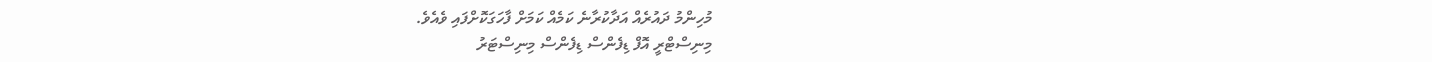މުހިންމު ދައުރެއް އަދާކުރާނެ ކަމެއް ކަމަށް ފާހަގަކޮށްފައި ވެއެވެ.
މިނިސްޓްރީ އޮފް ޑިފެންސް ޑިފެންސް މިނިސްޓަރު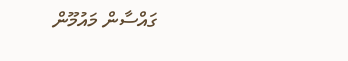ގައްސާން މައުމޫން